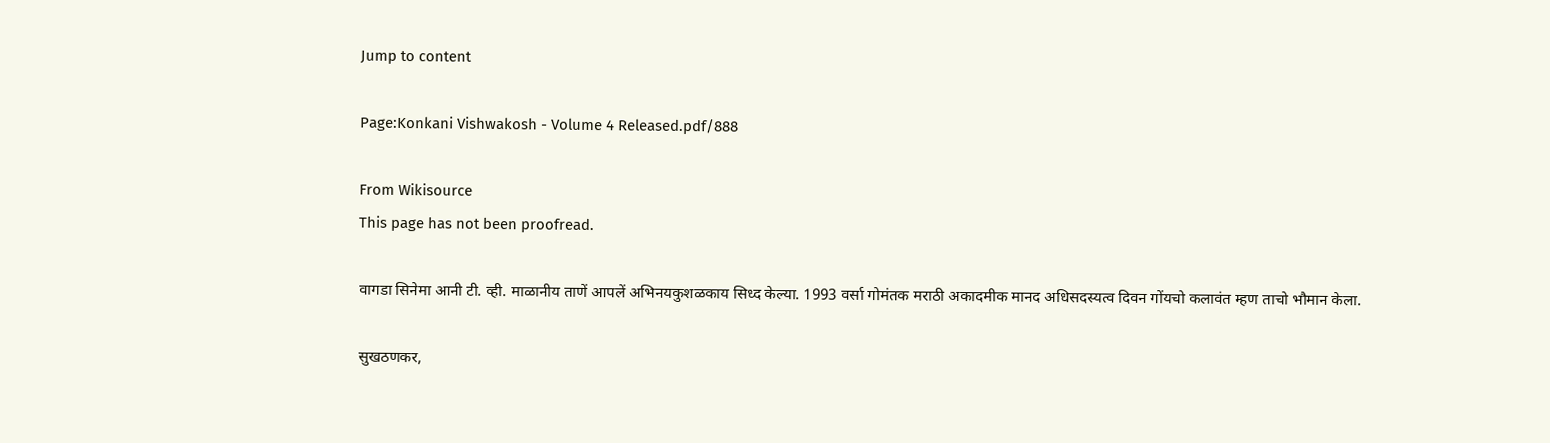Jump to content

Page:Konkani Vishwakosh - Volume 4 Released.pdf/888

From Wikisource
This page has not been proofread.

वागडा सिनेमा आनी टी. व्ही. माळानीय ताणें आपलें अभिनयकुशळकाय सिध्द केल्या. 1993 वर्सा गोमंतक मराठी अकादमीक मानद अधिसदस्यत्व दिवन गोंयचो कलावंत म्हण ताचो भौमान केला.

सुखठणकर,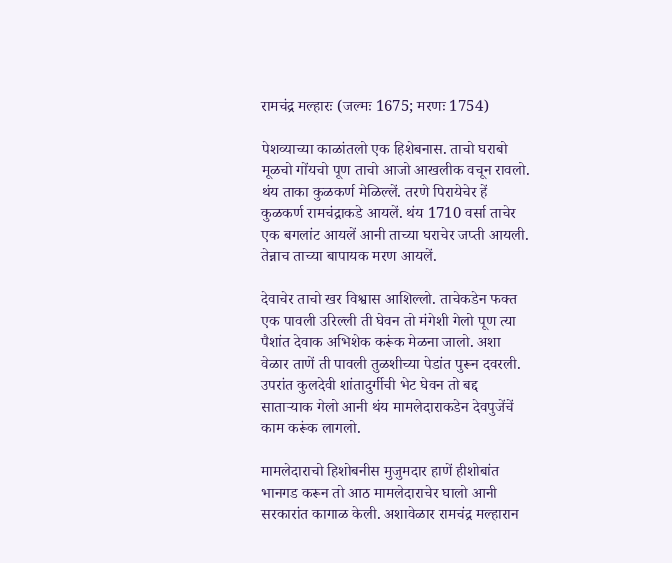रामचंद्र मल्हारः (जल्मः 1675; मरणः 1754)

पेशव्याच्या काळांतलो एक हिशेबनास. ताचो घराबो मूळचो गोंयचो पूण ताचो आजो आखलीक वचून रावलो. थंय ताका कुळकर्ण मेळिल्लें. तरणे पिरायेचेर हें कुळकर्ण रामचंद्राकडे आयलें. थंय 1710 वर्सा ताचेर एक बगलांट आयलें आनी ताच्या घराचेर जप्ती आयली. तेन्नाच ताच्या बापायक मरण आयलें.

देवाचेर ताचो खर विश्वास आशिल्लो. ताचेकडेन फक्त एक पावली उरिल्ली ती घेवन तो मंगेशी गेलो पूण त्या पैशांत देवाक अभिशेक करूंक मेळना जालो. अशा वेळार ताणें ती पावली तुळशीच्या पेडांत पुरून दवरली. उपरांत कुलदेवी शांतादुर्गीची भेट घेवन तो बद्द साताऱ्याक गेलो आनी थंय मामलेदाराकडेन देवपुजेंचें काम करूंक लागलो.

मामलेदाराचो हिशोबनीस मुजुमदार हाणें हीशोबांत भानगड करून तो आठ मामलेदाराचेर घालो आनी सरकारांत कागाळ केली. अशावेळार रामचंद्र मल्हारान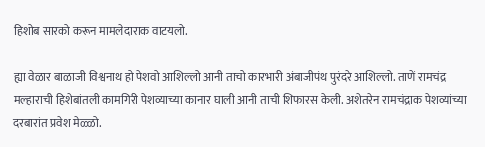हिशोब सारको करून मामलेदाराक वाटयलो.

ह्या वेळार बाळाजी विश्वनाथ हो पेशवो आशिल्लो आनी ताचो कारभारी अंबाजीपंथ पुरंदरे आशिल्लो. ताणें रामचंद्र मल्हाराची हिशेबांतली कामगिरी पेशव्याच्या कानार घाली आनी ताची शिफारस केली. अशेतरेन रामचंद्राक पेशव्यांच्या दरबारांत प्रवेश मेळ्ळो.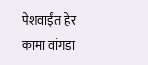पेशवाईंत हेर कामा वांगडा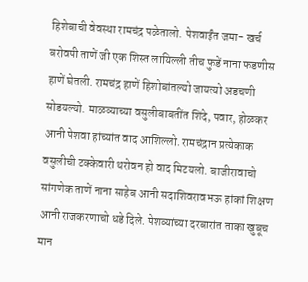हिशेबाची वेवस्था रामचंद्र पळेतालो. पेशवाईंत जमा- खर्च बरोवपी ताणें जी एक शिस्त लायिल्ली तीच फुडें नाना फडणीस हाणें घेतली. रामचंद्र हाणें हिशोबांतल्यो जायत्यो अडचणी सोडयल्यो. माळव्याच्या वसुलीबाबतींत शिंदे, पवार, होळकर आनी पेशवा हांच्यांत वाद आशिल्लो. रामचंद्रान प्रत्येकाक वसुलीची टक्केवारी थरोवन हो वाद मिटयलो. बाजीरावाचो सांगणेक ताणें नाना साहेब आनी सदाशिवरावभऊ हांकां शिक्षण आनी राजकरणाचो धडे दिले. पेशव्यांच्या दरबारांत ताका खुबूच मान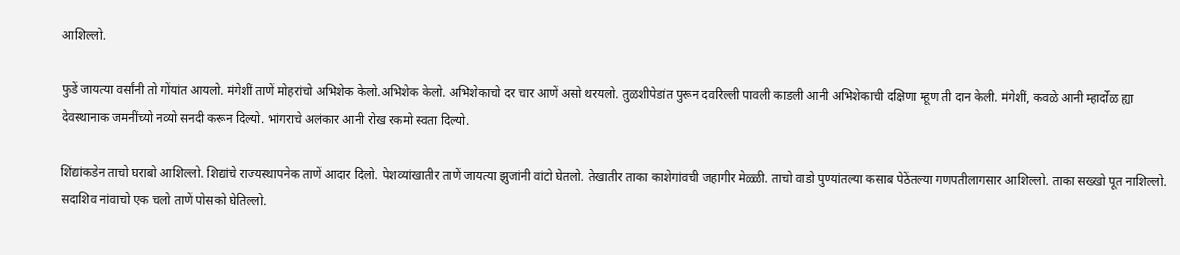आशिल्लो.

फुडें जायत्या वर्सांनी तो गोंयांत आयलो. मंगेशीं ताणें मोहरांचो अभिशेक केलो.अभिशेक केलो. अभिशेकाचो दर चार आणें असो थरयलो. तुळशीपेडांत पुरून दवरिल्ली पावली काडली आनी अभिशेकाची दक्षिणा म्हूण ती दान केली. मंगेशीं, कवळे आनी म्हार्दोळ ह्या देवस्थानाक जमनींच्यो नव्यो सनदी करून दिल्यो. भांगराचे अलंकार आनी रोख रकमो स्वता दिल्यो.

शिंद्यांकडेन ताचो घराबो आशिल्लो. शिद्यांचे राज्यस्थापनेक ताणें आदार दिलो. पेशव्यांखातीर ताणें जायत्या झुजांनी वांटो घेतलो. तेखातीर ताका काशेगांवची जहागीर मेळ्ळी. ताचो वाडो पुण्यांतल्या कसाब पेठेंतल्या गणपतीलागसार आशिल्लो. ताका सख्खो पूत नाशिल्लो. सदाशिव नांवाचो एक चलो ताणें पोसको घेतिल्लो.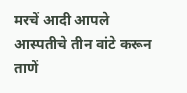मरचें आदी आपले आस्पतीचे तीन वांटे करून ताणें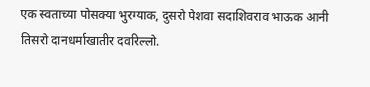एक स्वताच्या पोसक्या भुरग्याक, दुसरो पेशवा सदाशिवराव भाऊक आनी तिसरो दानधर्माखातीर दवरिल्लो.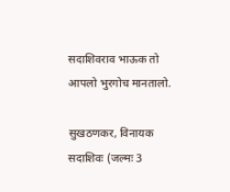सदाशिवराव भाऊक तो आपलो भुरगोच मानतालो.

सुखठणकर, विनायक सदाशिवः (जल्मः 3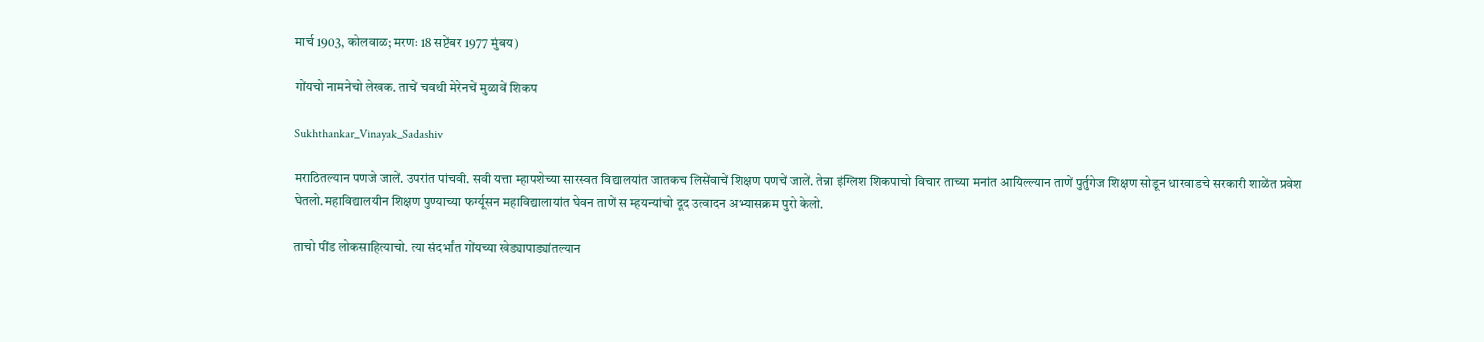मार्च 1903, कोलवाळ; मरणः 18 सप्टेंबर 1977 मुंबय)

गोंयचो नामनेचो लेखक. ताचें चवथी मेरेनचें मुळावें शिकप

Sukhthankar_Vinayak_Sadashiv

मराठितल्यान पणजे जालें. उपरांत पांचवी. सवी यत्ता म्हापशेच्या सारस्वत विद्यालयांत जातकच लिसेंवाचें शिक्षण पणचें जालें. तेन्ना इंग्लिश शिकपाचो विचार ताच्या मनांत आयिल्ल्यान ताणें पुर्तुगेज शिक्षण सोडून धारवाडचे सरकारी शाळेंत प्रवेश घेतलो.महाविद्यालयीन शिक्षण पुण्याच्या फर्ग्यूसन महाविद्यालायांत घेवन ताणें स म्हयन्यांचो दूद उत्वादन अभ्यासक्रम पुरो केलो.

ताचो पींड लोकसाहित्याचो. त्या संदर्भांत गोंयच्या खेड्यापाड्यांतल्यान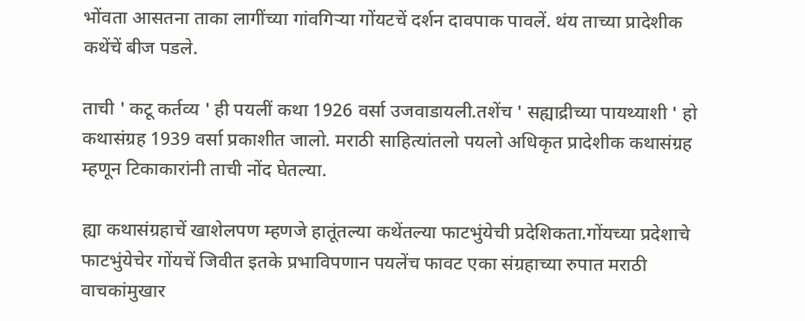भोंवता आसतना ताका लागींच्या गांवगिऱ्या गोंयटचें दर्शन दावपाक पावलें. थंय ताच्या प्रादेशीक कथेंचें बीज पडले.

ताची ' कटू कर्तव्य ' ही पयलीं कथा 1926 वर्सा उजवाडायली.तशेंच ' सह्याद्रीच्या पायथ्याशी ' हो कथासंग्रह 1939 वर्सा प्रकाशीत जालो. मराठी साहित्यांतलो पयलो अधिकृत प्रादेशीक कथासंग्रह म्हणून टिकाकारांनी ताची नोंद घेतल्या.

ह्या कथासंग्रहाचें खाशेलपण म्हणजे हातूंतल्या कथेंतल्या फाटभुंयेची प्रदेशिकता.गोंयच्या प्रदेशाचे फाटभुंयेचेर गोंयचें जिवीत इतके प्रभाविपणान पयलेंच फावट एका संग्रहाच्या रुपात मराठी वाचकांमुखार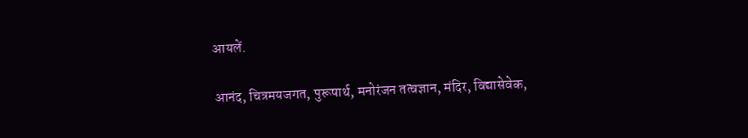आयलें.

आनंद, चित्रमयजगत, पुरूषार्थ, मनोरंजन तत्वज्ञान, मंदिर, विद्यासेवेक,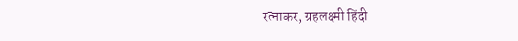रत्नाकर, ग्रहलक्ष्मी हिंदी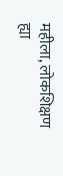महीला, लोकशिक्षण ह्या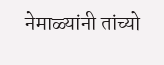नेमाळ्यांनी तांच्यो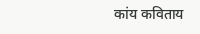कांय कविताय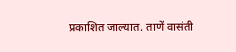प्रकाशित जाल्यात. ताणें वासंती